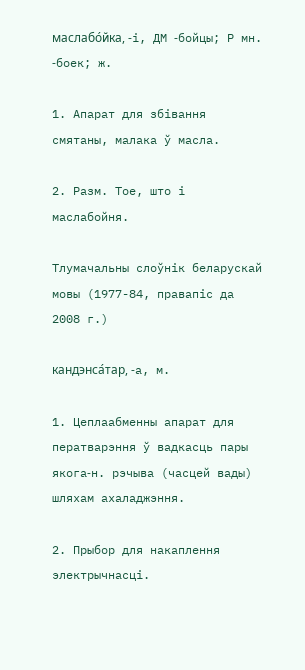маслабо́йка, ‑і, ДМ ‑бойцы; Р мн. ‑боек; ж.

1. Апарат для збівання смятаны, малака ў масла.

2. Разм. Тое, што і маслабойня.

Тлумачальны слоўнік беларускай мовы (1977-84, правапіс да 2008 г.)

кандэнса́тар, ‑а, м.

1. Цеплаабменны апарат для ператварэння ў вадкасць пары якога‑н. рэчыва (часцей вады) шляхам ахаладжэння.

2. Прыбор для накаплення электрычнасці.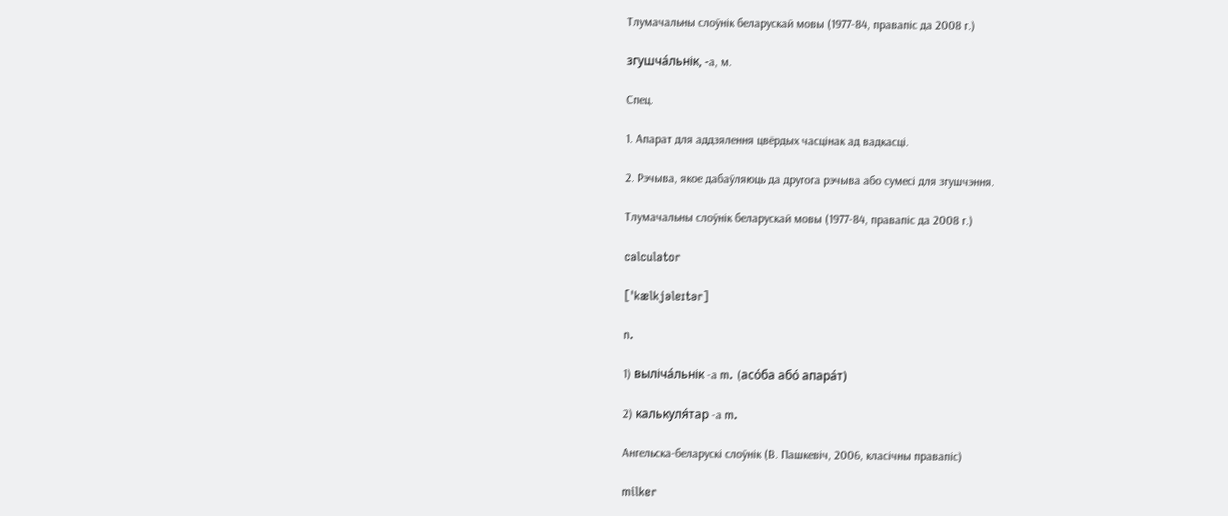Тлумачальны слоўнік беларускай мовы (1977-84, правапіс да 2008 г.)

згушча́льнік, ‑а, м.

Спец.

1. Апарат для аддзялення цвёрдых часцінак ад вадкасці.

2. Рэчыва, якое дабаўляюць да другога рэчыва або сумесі для згушчэння.

Тлумачальны слоўнік беларускай мовы (1977-84, правапіс да 2008 г.)

calculator

[ˈkælkjəleɪtər]

n.

1) выліча́льнік -а m. (асо́ба або́ апара́т)

2) калькуля́тар -а m.

Ангельска-беларускі слоўнік (В. Пашкевіч, 2006, класічны правапіс)

milker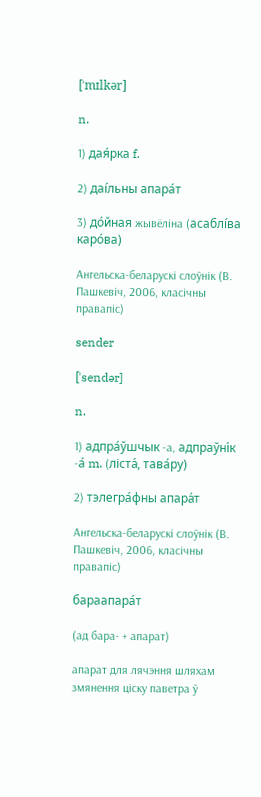[ˈmɪlkər]

n.

1) дая́рка f.

2) даі́льны апара́т

3) до́йная жывёліна (асаблі́ва каро́ва)

Ангельска-беларускі слоўнік (В. Пашкевіч, 2006, класічны правапіс)

sender

[ˈsendər]

n.

1) адпра́ўшчык -а, адпраўні́к -а́ m. (ліста́, тава́ру)

2) тэлегра́фны апара́т

Ангельска-беларускі слоўнік (В. Пашкевіч, 2006, класічны правапіс)

бараапара́т

(ад бара- + апарат)

апарат для лячэння шляхам змянення ціску паветра ў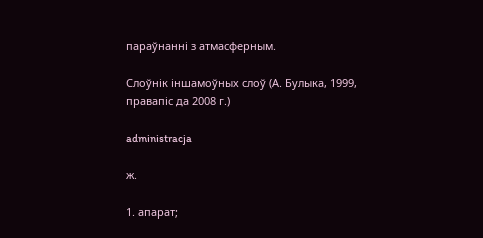параўнанні з атмасферным.

Слоўнік іншамоўных слоў (А. Булыка, 1999, правапіс да 2008 г.)

administracja

ж.

1. апарат;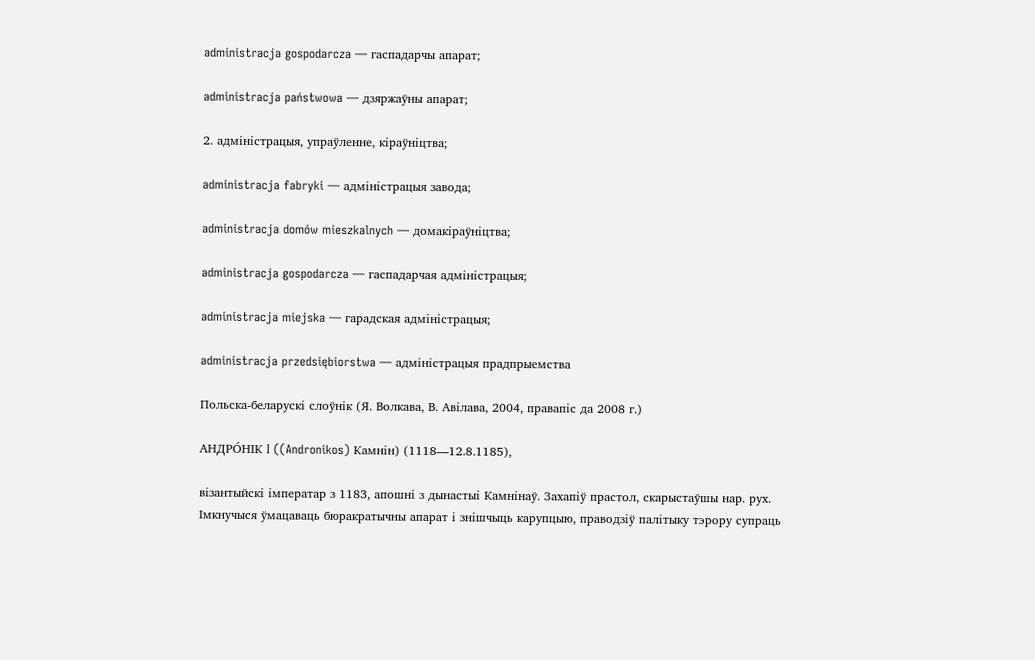administracja gospodarcza — гаспадарчы апарат;

administracja państwowa — дзяржаўны апарат;

2. адміністрацыя, упраўленне, кіраўніцтва;

administracja fabryki — адміністрацыя завода;

administracja domów mieszkalnych — домакіраўніцтва;

administracja gospodarcza — гаспадарчая адміністрацыя;

administracja miejska — гарадская адміністрацыя;

administracja przedsiębiorstwa — адміністрацыя прадпрыемства

Польска-беларускі слоўнік (Я. Волкава, В. Авілава, 2004, правапіс да 2008 г.)

АНДРО́НІК I ((Andronikos) Камнін) (1118—12.8.1185),

візантыйскі імператар з 1183, апошні з дынастыі Камнінаў. Захапіў прастол, скарыстаўшы нар. рух. Імкнучыся ўмацаваць бюракратычны апарат і знішчыць карупцыю, праводзіў палітыку тэрору супраць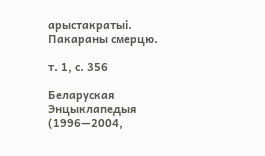арыстакратыі. Пакараны смерцю.

т. 1, с. 356

Беларуская Энцыклапедыя (1996—2004,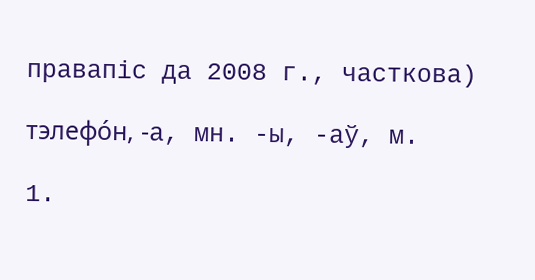правапіс да 2008 г., часткова)

тэлефо́н, -а, мн. -ы, -аў, м.

1.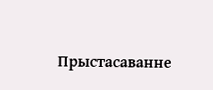Прыстасаванне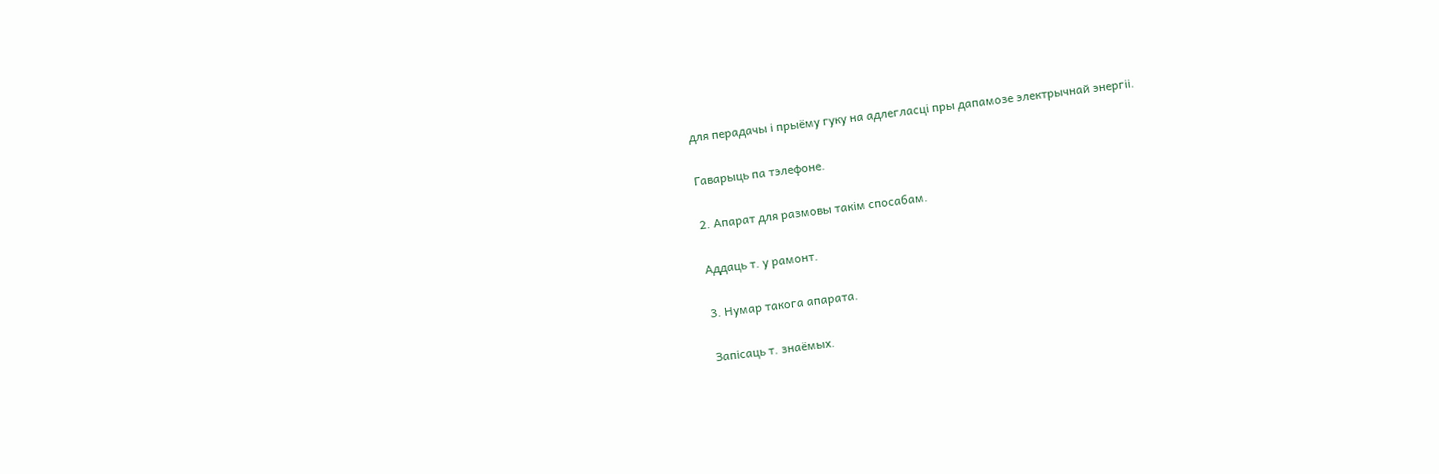для перадачы і прыёму гуку на адлегласці пры дапамозе электрычнай энергіі.

Гаварыць па тэлефоне.

2. Апарат для размовы такім спосабам.

Аддаць т. у рамонт.

3. Нумар такога апарата.

Запісаць т. знаёмых.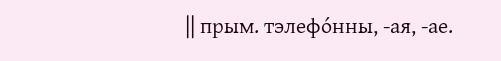|| прым. тэлефо́нны, -ая, -ае.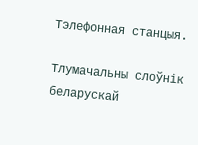Тэлефонная станцыя.

Тлумачальны слоўнік беларускай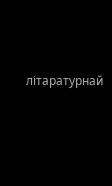літаратурнай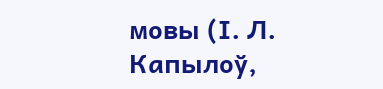мовы (І. Л. Капылоў,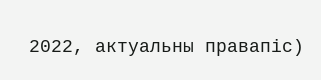2022, актуальны правапіс)